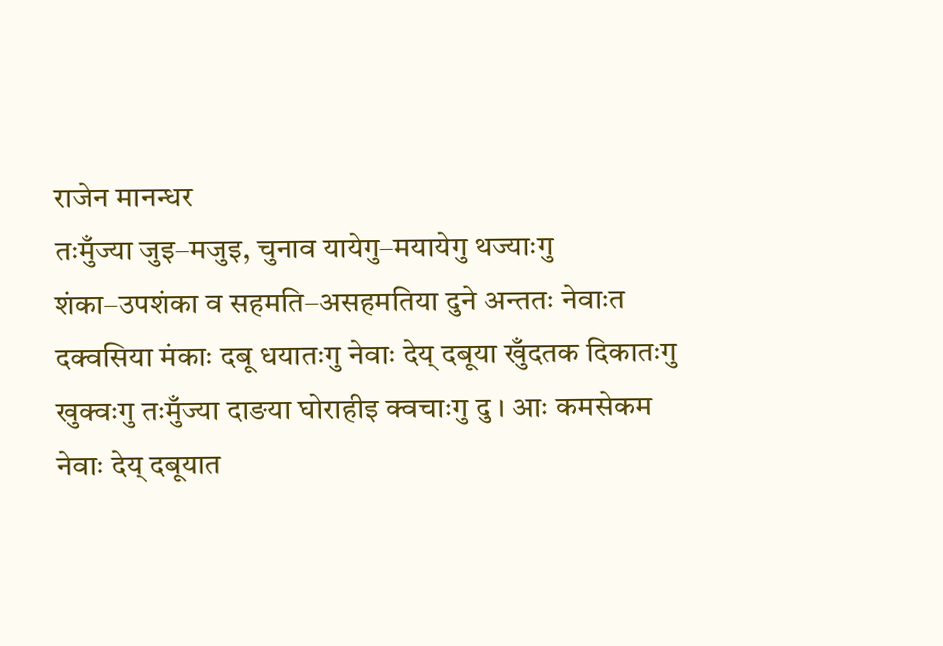राजेन मानन्धर
तःमुँज्या जुइ–मजुइ, चुनाव यायेगु–मयायेगु थज्याःगु शंका–उपशंका व सहमति–असहमतिया दुने अन्ततः नेवाःत दक्वसिया मंकाः दबू धयातःगु नेवाः देय् दबूया खुँदतक दिकातःगु खुक्वःगु तःमुँज्या दाङया घोराहीइ क्वचाःगु दु । आः कमसेकम नेवाः देय् दबूयात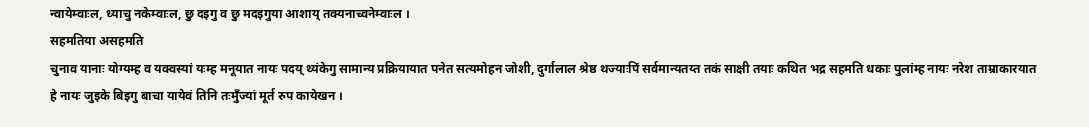न्वायेम्वाःल, ध्याचु नकेम्वाःल, छु दइगु व छु मदइगुया आशाय् तक्यनाच्वनेम्वाःल ।
सहमतिया असहमति
चुनाव यानाः योग्यम्ह व यक्वस्यां यःम्ह मनूयात नायः पदय् थ्यंकेगु सामान्य प्रक्रियायात पनेत सत्यमोहन जोशी, दुर्गालाल श्रेष्ठ थज्याःपिं सर्वमान्यतय्त तकं साक्षी तयाः कथित भद्र सहमति धकाः पुलांम्ह नायः नरेश ताम्राकारयात हे नायः जुइके बिइगु बाचा यायेवं तिनि तःमुँज्यां मूर्त रुप कायेखन ।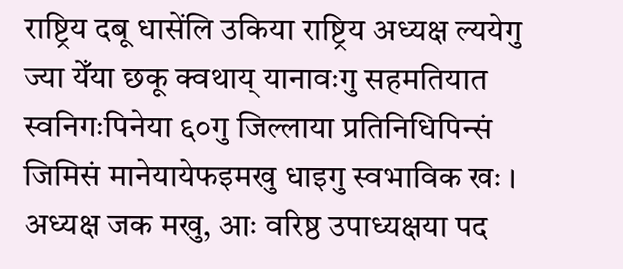राष्ट्रिय दबू धासेंलि उकिया राष्ट्रिय अध्यक्ष ल्ययेगु ज्या येँया छकू क्वथाय् यानावःगु सहमतियात स्वनिगःपिनेया ६०गु जिल्लाया प्रतिनिधिपिन्सं जिमिसं मानेयायेफइमखु धाइगु स्वभाविक खः । अध्यक्ष जक मखु, आः वरिष्ठ उपाध्यक्षया पद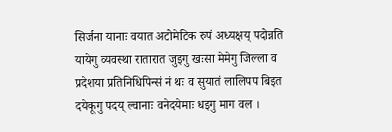सिर्जना यानाः वयात अटोमेटिक रुपं अध्यक्षय् पदोन्नति यायेगु व्यवस्था रातारात जुइगु खःसा मेमेगु जिल्ला व प्रदेशया प्रतिनिधिपिन्सं नं थः व सुयातं लालिपप बिइत दयेकूगु पदय् ल्वानाः वनेदयेमाः धइगु माग वल ।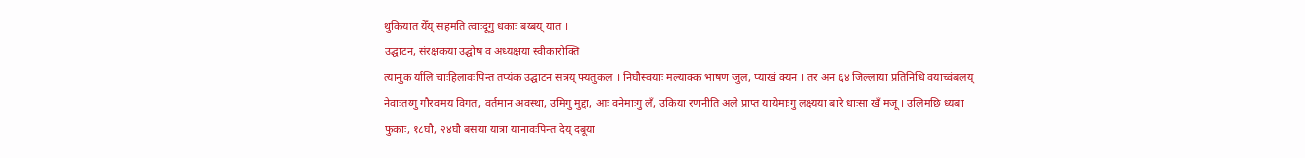थुकियात येँय् सहमति त्वाःदूगु धकाः बय्बय् यात ।
उद्घाटन, संरक्षकया उद्घोष व अध्यक्षया स्वीकारोक्ति
त्यानुक र्यालि चाःहिलावःपिन्त तप्यंक उद्घाटन सत्रय् फ्यतुकल । निघौस्वयाः मल्याक्क भाषण जुल, प्याखं क्यन । तर अन ६४ जिल्लाया प्रतिनिधि वयाच्वंबलय् नेवाःतय्गु गौरवमय विगत, वर्तमान अवस्था, उमिगु मुद्दा, आः वनेमाःगु लँ, उकिया रणनीति अले प्राप्त यायेमाःगु लक्ष्यया बारे धाःसा खँ मजू । उलिमछि ध्यबा फुकाः, १८घौ, २४घौ बसया यात्रा यानावःपिन्त देय् दबूया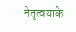नेतृत्वयाके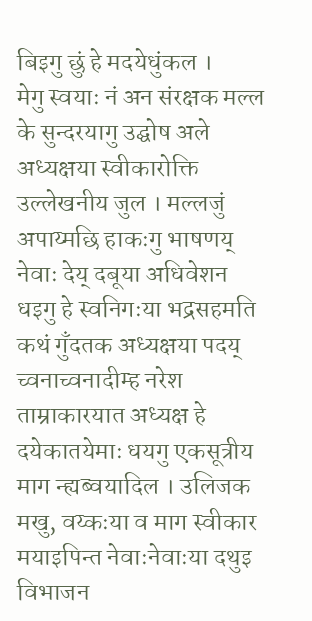बिइगु छुं हे मदयेधुंकल ।
मेगु स्वयाः नं अन संरक्षक मल्ल के सुन्दरयागु उद्घोष अले अध्यक्षया स्वीकारोक्ति उल्लेखनीय जुल । मल्लजुं अपाय्मछि हाकःगु भाषणय् नेवाः देय् दबूया अधिवेशन धइगु हे स्वनिगःया भद्रसहमति कथं गुँदतक अध्यक्षया पदय् च्वनाच्वनादीम्ह नरेश ताम्राकारयात अध्यक्ष हे दयेकातयेमाः धयगु एकसूत्रीय माग न्ह्यब्वयादिल । उलिजक मखु, वय्कःया व माग स्वीकार मयाइपिन्त नेवाःनेवाःया दथुइ विभाजन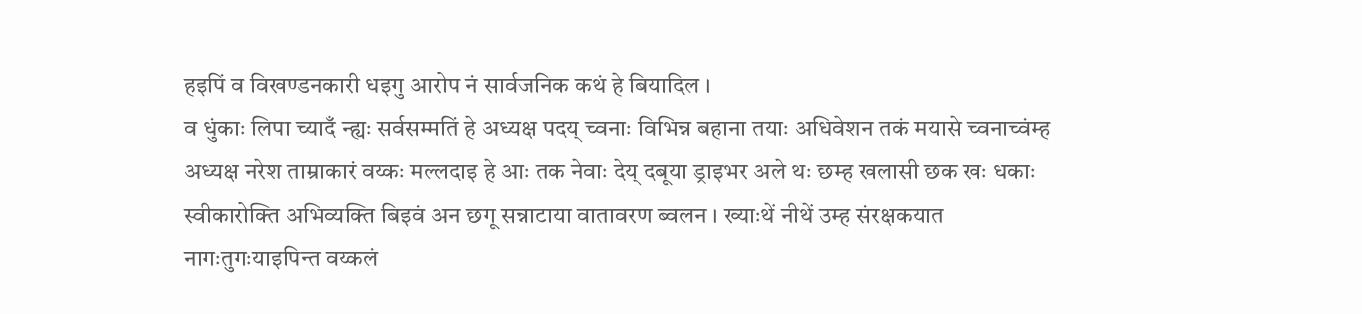हइपिं व विखण्डनकारी धइगु आरोप नं सार्वजनिक कथं हे बियादिल ।
व धुंकाः लिपा च्यादँ न्ह्यः सर्वसम्मतिं हे अध्यक्ष पदय् च्वनाः विभिन्न बहाना तयाः अधिवेशन तकं मयासे च्वनाच्वंम्ह अध्यक्ष नरेश ताम्राकारं वय्कः मल्लदाइ हे आः तक नेवाः देय् दबूया ड्राइभर अले थः छम्ह खलासी छक खः धकाः स्वीकारोक्ति अभिव्यक्ति बिइवं अन छगू सन्नाटाया वातावरण ब्वलन । ख्याःथें नीथें उम्ह संरक्षकयात नागःतुगःयाइपिन्त वय्कलं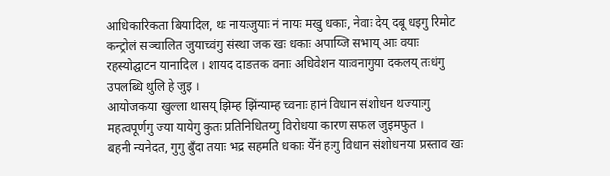आधिकारिकता बियादिल, थः नायःजुयाः नं नायः मखु धकाः, नेवाः देय् दबू धइगु रिमोट कन्ट्रोलं सञ्चालित जुयाच्वंगु संस्था जक खः धकाः अपाय्जि सभाय् आः वयाः रहस्योद्घाटन यानादिल । शायद दाङतक वनाः अधिवेशन याःवनागुया दकलय् तःधंगु उपलब्धि थुलि हे जुइ ।
आयोजकया खुल्ला थासय् झिम्ह झिंन्याम्ह च्वनाः हानं विधान संशोधन थज्याःगु महत्वपूर्णगु ज्या यायेगु कुतः प्रतिनिधितय्गु विरोधया कारण सफल जुइमफुत ।
बहनी न्यनेदत, गुगु बुँदा तयाः भद्र सहमति धकाः येँनं हःगु विधान संशोधनया प्रस्ताव खः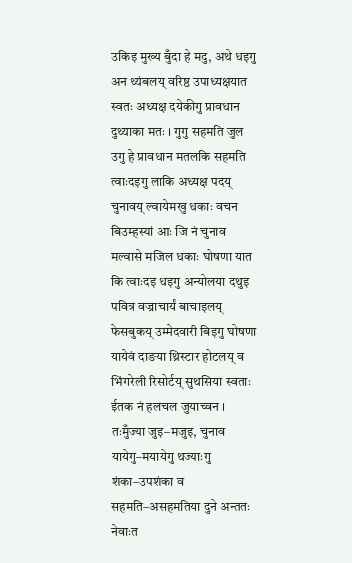उकिइ मुख्य बुँदा हे मदु, अथे धइगु अन थ्यंबलय् वरिष्ठ उपाध्यक्षयात स्वतः अध्यक्ष दयेकीगु प्रावधान दुथ्याका मतः । गुगु सहमति जुल उगु हे प्रावधान मतलकि सहमति त्वाःदइगु लाकि अध्यक्ष पदय् चुनावय् ल्वायेमखु धकाः वचन बिउम्हस्यां आः जि नं चुनाव मल्वासे मजिल धकाः घोषणा यात कि त्वाःदइ धइगु अन्योलया दथुइ पवित्र वज्राचार्यं बाचाइलय् फेसबुकय् उम्मेदवारी बिइगु घोषणा यायेवं दाङया थ्रिस्टार होटलय् व भिंगरेली रिसोर्टय् सुथसिया स्वताः ईतक नं हलचल जुयाच्वन ।
तःमुँज्या जुइ–मजुइ, चुनाव यायेगु–मयायेगु थज्याःगु शंका–उपशंका व सहमति–असहमतिया दुने अन्ततः नेवाःत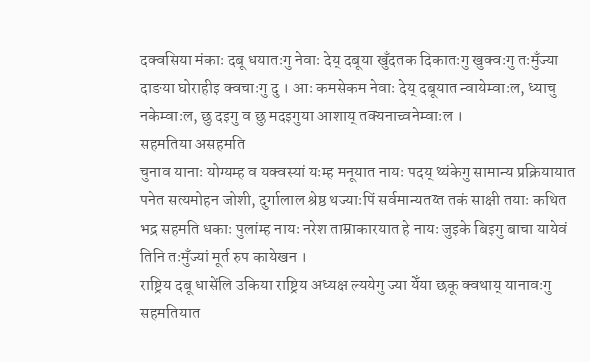दक्वसिया मंकाः दबू धयातःगु नेवाः देय् दबूया खुँदतक दिकातःगु खुक्वःगु तःमुँज्या दाङया घोराहीइ क्वचाःगु दु । आः कमसेकम नेवाः देय् दबूयात न्वायेम्वाःल, ध्याचु नकेम्वाःल, छु दइगु व छु मदइगुया आशाय् तक्यनाच्वनेम्वाःल ।
सहमतिया असहमति
चुनाव यानाः योग्यम्ह व यक्वस्यां यःम्ह मनूयात नायः पदय् थ्यंकेगु सामान्य प्रक्रियायात पनेत सत्यमोहन जोशी, दुर्गालाल श्रेष्ठ थज्याःपिं सर्वमान्यतय्त तकं साक्षी तयाः कथित भद्र सहमति धकाः पुलांम्ह नायः नरेश ताम्राकारयात हे नायः जुइके बिइगु बाचा यायेवं तिनि तःमुँज्यां मूर्त रुप कायेखन ।
राष्ट्रिय दबू धासेंलि उकिया राष्ट्रिय अध्यक्ष ल्ययेगु ज्या येँया छकू क्वथाय् यानावःगु सहमतियात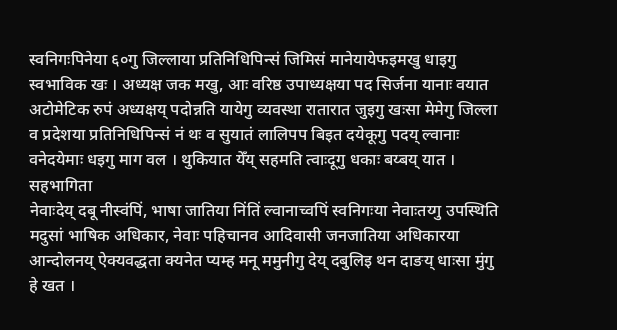स्वनिगःपिनेया ६०गु जिल्लाया प्रतिनिधिपिन्सं जिमिसं मानेयायेफइमखु धाइगु स्वभाविक खः । अध्यक्ष जक मखु, आः वरिष्ठ उपाध्यक्षया पद सिर्जना यानाः वयात अटोमेटिक रुपं अध्यक्षय् पदोन्नति यायेगु व्यवस्था रातारात जुइगु खःसा मेमेगु जिल्ला व प्रदेशया प्रतिनिधिपिन्सं नं थः व सुयातं लालिपप बिइत दयेकूगु पदय् ल्वानाः वनेदयेमाः धइगु माग वल । थुकियात येँय् सहमति त्वाःदूगु धकाः बय्बय् यात ।
सहभागिता
नेवाःदेय् दबू नीस्वंपिं, भाषा जातिया निंतिं ल्वानाच्वपिं स्वनिगःया नेवाःतय्गु उपस्थिति मदुसां भाषिक अधिकार, नेवाः पहिचानव आदिवासी जनजातिया अधिकारया आन्दोलनय् ऐक्यवद्धता क्यनेत प्यम्ह मनू ममुनीगु देय् दबुलिइ थन दाङय् धाःसा मुंगु हे खत ।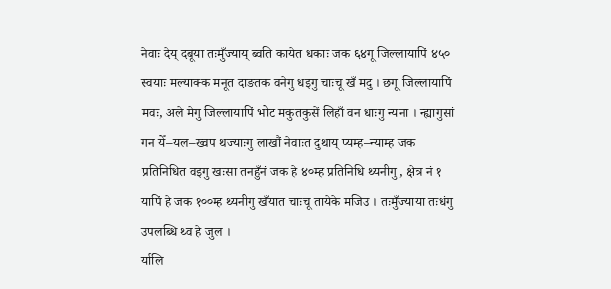नेवाः देय् दबूया तःमुँज्याय् ब्वति कायेत धकाः जक ६४गू जिल्लायापिं ४५० स्वयाः मल्याक्क मनूत दाङतक वनेगु धइगु चाःचू खँ मदु । छगू जिल्लायापिं मवः, अले मेगु जिल्लायापिं भोट मकुतकुसें लिहाँ वन धाःगु न्यना । न्ह्यागुसां गन येँ–यल–ख्वप थज्याःगु लाखौं नेवाःत दुथाय् प्यम्ह–न्याम्ह जक प्रतिनिधित वइगु खःसा तनहुँनं जक हे ४०म्ह प्रतिनिधि थ्यनीगु, क्षेत्र नं १ यापिं हे जक १००म्ह थ्यनीगु खँयात चाःचू तायेके मजिउ । तःमुँज्याया तःधंगु उपलब्धि थ्व हे जुल ।
र्यालि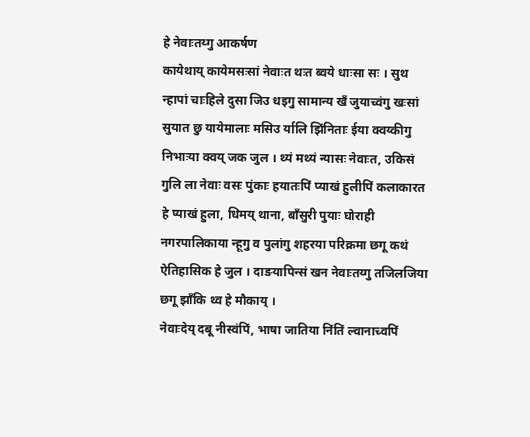हे नेवाःतय्गु आकर्षण
कायेथाय् कायेमसःसां नेवाःत थःत ब्वये धाःसा सः । सुथ न्हापां चाःहिले दुसा जिउ धइगु सामान्य खँ जुयाच्वंगु खःसां सुयात छु यायेमालाः मसिउ र्यालि झिंनिताः ईया क्वय्कीगु निभाःया क्वय् जक जुल । थ्यं मथ्यं न्यासः नेवाःत, उकिसं गुलि ला नेवाः वसः पुंकाः हयातःपिं प्याखं हुलीपिं कलाकारत हे प्याखं हुला, धिमय् थाना, बाँसुरी पुयाः घोराही नगरपालिकाया न्हूगु व पुलांगु शहरया परिक्रमा छगू कथं ऐतिहासिक हे जुल । दाङयापिन्सं खन नेवाःतय्गु तजिलजिया छगू झाँकि थ्व हे मौकाय् ।
नेवाःदेय् दबू नीस्वंपिं, भाषा जातिया निंतिं ल्वानाच्वपिं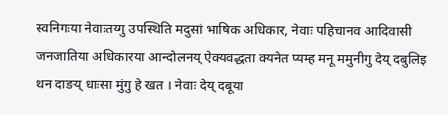स्वनिगःया नेवाःतय्गु उपस्थिति मदुसां भाषिक अधिकार, नेवाः पहिचानव आदिवासी जनजातिया अधिकारया आन्दोलनय् ऐक्यवद्धता क्यनेत प्यम्ह मनू ममुनीगु देय् दबुलिइ थन दाङय् धाःसा मुंगु हे खत । नेवाः देय् दबूया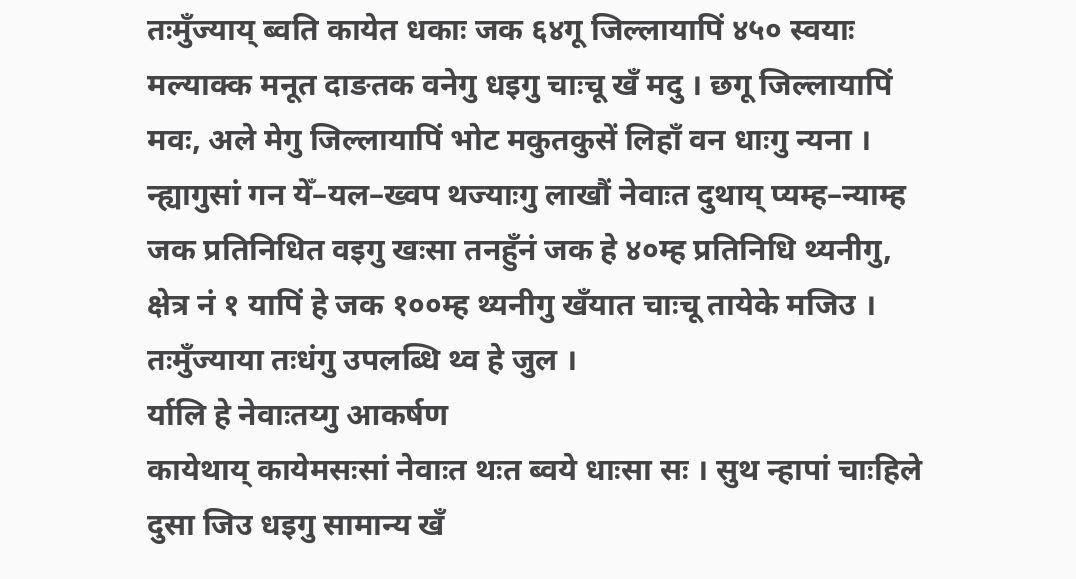तःमुँज्याय् ब्वति कायेत धकाः जक ६४गू जिल्लायापिं ४५० स्वयाः मल्याक्क मनूत दाङतक वनेगु धइगु चाःचू खँ मदु । छगू जिल्लायापिं मवः, अले मेगु जिल्लायापिं भोट मकुतकुसें लिहाँ वन धाःगु न्यना । न्ह्यागुसां गन येँ–यल–ख्वप थज्याःगु लाखौं नेवाःत दुथाय् प्यम्ह–न्याम्ह जक प्रतिनिधित वइगु खःसा तनहुँनं जक हे ४०म्ह प्रतिनिधि थ्यनीगु, क्षेत्र नं १ यापिं हे जक १००म्ह थ्यनीगु खँयात चाःचू तायेके मजिउ । तःमुँज्याया तःधंगु उपलब्धि थ्व हे जुल ।
र्यालि हे नेवाःतय्गु आकर्षण
कायेथाय् कायेमसःसां नेवाःत थःत ब्वये धाःसा सः । सुथ न्हापां चाःहिले दुसा जिउ धइगु सामान्य खँ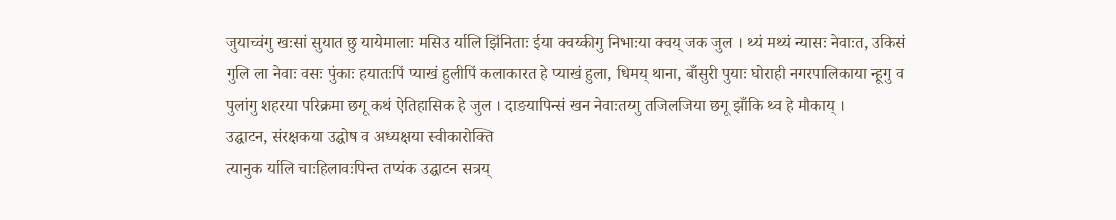जुयाच्वंगु खःसां सुयात छु यायेमालाः मसिउ र्यालि झिंनिताः ईया क्वय्कीगु निभाःया क्वय् जक जुल । थ्यं मथ्यं न्यासः नेवाःत, उकिसं गुलि ला नेवाः वसः पुंकाः हयातःपिं प्याखं हुलीपिं कलाकारत हे प्याखं हुला, धिमय् थाना, बाँसुरी पुयाः घोराही नगरपालिकाया न्हूगु व पुलांगु शहरया परिक्रमा छगू कथं ऐतिहासिक हे जुल । दाङयापिन्सं खन नेवाःतय्गु तजिलजिया छगू झाँकि थ्व हे मौकाय् ।
उद्घाटन, संरक्षकया उद्घोष व अध्यक्षया स्वीकारोक्ति
त्यानुक र्यालि चाःहिलावःपिन्त तप्यंक उद्घाटन सत्रय्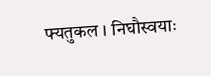फ्यतुकल । निघौस्वयाः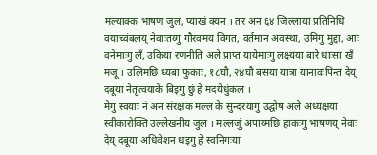मल्याक्क भाषण जुल, प्याखं क्यन । तर अन ६४ जिल्लाया प्रतिनिधि वयाच्वंबलय् नेवाःतय्गु गौरवमय विगत, वर्तमान अवस्था, उमिगु मुद्दा, आः वनेमाःगु लँ, उकिया रणनीति अले प्राप्त यायेमाःगु लक्ष्यया बारे धाःसा खँ मजू । उलिमछि ध्यबा फुकाः, १८घौ, २४घौ बसया यात्रा यानावःपिन्त देय् दबूया नेतृत्वयाके बिइगु छुं हे मदयेधुंकल ।
मेगु स्वयाः नं अन संरक्षक मल्ल के सुन्दरयागु उद्घोष अले अध्यक्षया स्वीकारोक्ति उल्लेखनीय जुल । मल्लजुं अपाय्मछि हाकःगु भाषणय् नेवाः देय् दबूया अधिवेशन धइगु हे स्वनिगःया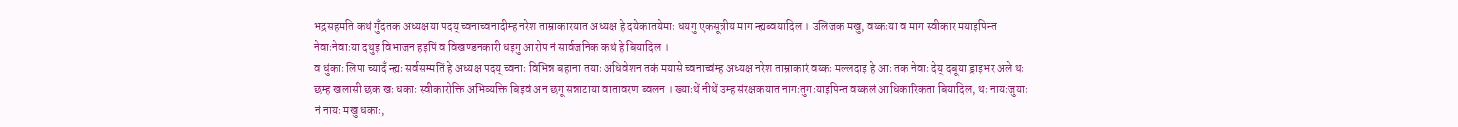भद्रसहमति कथं गुँदतक अध्यक्षया पदय् च्वनाच्वनादीम्ह नरेश ताम्राकारयात अध्यक्ष हे दयेकातयेमाः धयगु एकसूत्रीय माग न्ह्यब्वयादिल । उलिजक मखु, वय्कःया व माग स्वीकार मयाइपिन्त नेवाःनेवाःया दथुइ विभाजन हइपिं व विखण्डनकारी धइगु आरोप नं सार्वजनिक कथं हे बियादिल ।
व धुंकाः लिपा च्यादँ न्ह्यः सर्वसम्मतिं हे अध्यक्ष पदय् च्वनाः विभिन्न बहाना तयाः अधिवेशन तकं मयासे च्वनाच्वंम्ह अध्यक्ष नरेश ताम्राकारं वय्कः मल्लदाइ हे आः तक नेवाः देय् दबूया ड्राइभर अले थः छम्ह खलासी छक खः धकाः स्वीकारोक्ति अभिव्यक्ति बिइवं अन छगू सन्नाटाया वातावरण ब्वलन । ख्याःथें नीथें उम्ह संरक्षकयात नागःतुगःयाइपिन्त वय्कलं आधिकारिकता बियादिल, थः नायःजुयाः नं नायः मखु धकाः,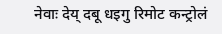नेवाः देय् दबू धइगु रिमोट कन्ट्रोलं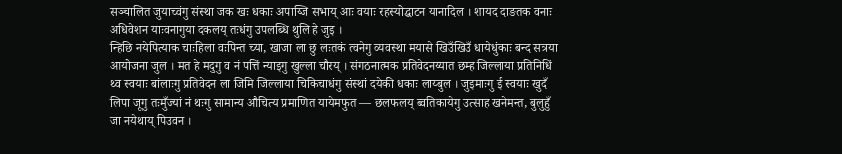सञ्चालित जुयाच्वंगु संस्था जक खः धकाः अपाय्जि सभाय् आः वयाः रहस्योद्घाटन यानादिल । शायद दाङतक वनाः अधिवेशन याःवनागुया दकलय् तःधंगु उपलब्धि थुलि हे जुइ ।
न्हिछि नयेपित्याक चाःहिला वःपिन्त च्या, खाजा ला छु लःतकं त्वनेगु व्यवस्था मयासे खिउँखिउँ धायेधुंकाः बन्द सत्रया आयोजना जुल । मत हे मदुगु व नं पत्तिं न्याइगु खुल्ला चौरय् । संगठनात्मक प्रतिवेदनय्यात छम्ह जिल्लाया प्रतिनिधिं थ्व स्वयाः बांलाःगु प्रतिवेदन ला जिमि जिल्लाया चिकिचाधंगु संस्थां दयेकी धकाः लाय्बुल । जुइमाःगु ई स्वयाः खुदँ लिपा जूगु तःमुँज्यां नं थःगु सामान्य औचित्य प्रमाणित यायेमफुत — छलफलय् ब्वतिकायेगु उत्साह खनेमन्त, बुलुहुँ जा नयेथाय् पिउवन ।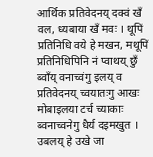आर्थिक प्रतिवेदनय् दक्वं खँ वल, ध्यबाया खँ मवः । थूपिं प्रतिनिधि वये हे मखन, मथूपिं प्रतिनिधिपिनि नं प्वाथय् छुँ ब्वाँय् वनाच्वंगु इलय् व प्रतिवेदनय् च्वयातःगु आखः मोबाइलया टर्च च्याकाः ब्वनाच्वनेगु धैर्य दइमखुत । उबलय् हे उखे जा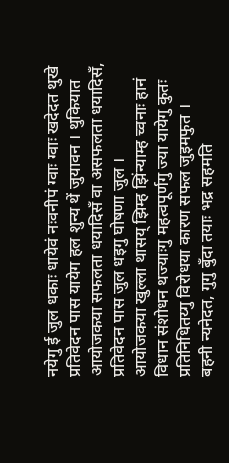नयेगु ई जुल धकाः धायेवं नःवनीपं ग्वाः ग्वाः खदेदत थुखे प्रतिवेदन पास यायेग हल शुन्य थें जुयावन । थुकियात आयोजकया सफलता धयादिसँ वा असफलता धयादिसँ, प्रतिवेदन पास जुल धइगु घोषणा जुल ।
आयोजकया खुल्ला थासय् झिम्ह झिंन्याम्ह च्वनाः हानं विधान संशोधन थज्याःगु महत्वपूर्णगु ज्या यायेगु कुतः प्रतिनिधितय्गु विरोधया कारण सफल जुइमफुत ।
बहनी न्यनेदत, गुगु बुँदा तयाः भद्र सहमति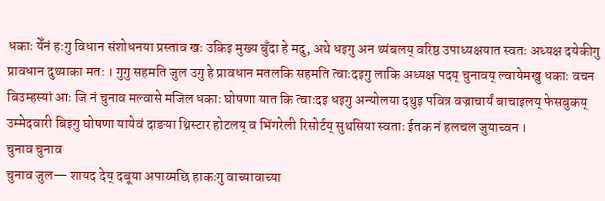धकाः येँनं हःगु विधान संशोधनया प्रस्ताव खः उकिइ मुख्य बुँदा हे मदु, अथे धइगु अन थ्यंबलय् वरिष्ठ उपाध्यक्षयात स्वतः अध्यक्ष दयेकीगु प्रावधान दुथ्याका मतः । गुगु सहमति जुल उगु हे प्रावधान मतलकि सहमति त्वाःदइगु लाकि अध्यक्ष पदय् चुनावय् ल्वायेमखु धकाः वचन बिउम्हस्यां आः जि नं चुनाव मल्वासे मजिल धकाः घोषणा यात कि त्वाःदइ धइगु अन्योलया दथुइ पवित्र वज्राचार्यं बाचाइलय् फेसबुकय् उम्मेदवारी बिइगु घोषणा यायेवं दाङया थ्रिस्टार होटलय् व भिंगरेली रिसोर्टय् सुथसिया स्वताः ईतक नं हलचल जुयाच्वन ।
चुनाव चुनाव
चुनाव जुल— शायद देय् दबूया अपाय्मछि हाकःगु वाच्यावाच्या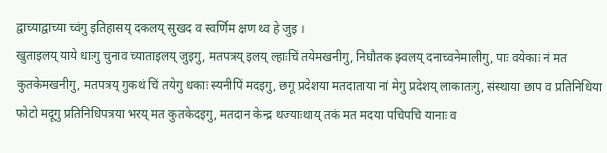द्वाच्याद्वाच्या च्वंगु इतिहासय् दकलय् सुखद व स्वर्णिम क्षण थ्व हे जुइ ।
खुताइलय् याये धाःगु चुनाव च्याताइलय् जुइगु, मतपत्रय् इलय् ल्हाःचिं तयेमखनीगु, निघौतक झ्वलय् दनाच्वनेमालीगु, पाः वयेकाः नं मत कुतकेमखनीगु, मतपत्रय् गुकथं चिं तयेगु धकाः स्यनीपिं मदइगु, छगू प्रदेशया मतदाताया नां मेगु प्रदेशय् लाकातःगु, संस्थाया छाप व प्रतिनिधिया फोटो मदूगु प्रतिनिधिपत्रया भरय् मत कुतकेदइगु, मतदान केन्द्र थज्याःथाय् तकं मत मदया पचिपचि यानाः व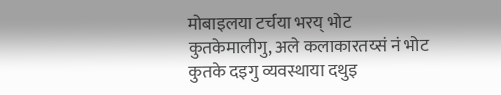मोबाइलया टर्चया भरय् भोट कुतकेमालीगु, अले कलाकारतय्सं नं भोट कुतके दइगु व्यवस्थाया दथुइ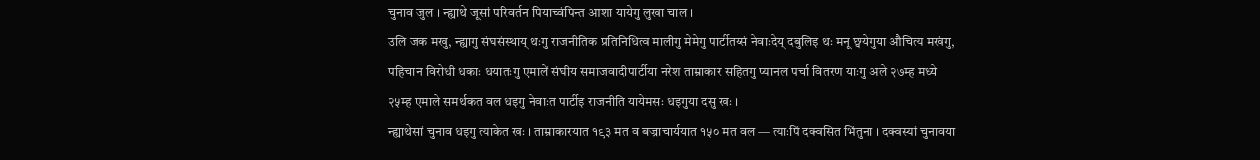चुनाव जुल । न्ह्याथे जूसां परिवर्तन पियाच्वंपिन्त आशा यायेगु लुखा चाल ।
उलि जक मखु, न्ह्यागु संघसंस्थाय् थःगु राजनीतिक प्रतिनिधित्व मालीगु मेमेगु पार्टीतय्सं नेवाःदेय् दबुलिइ थः मनू छ्वयेगुया औचित्य मखंगु, पहिचान विरोधी धकाः धयातःगु एमालें संघीय समाजवादीपार्टीया नरेश ताम्राकार सहितगु प्यानल पर्चा वितरण याःगु अले २७म्ह मध्ये २५म्ह एमाले समर्थकत वल धइगु नेवाःत पार्टीइ राजनीति यायेमसः धइगुया दसु खः ।
न्ह्याथेसां चुनाव धइगु त्याकेत खः । ताम्राकारयात १९३ मत व बज्राचार्ययात १५० मत वल — त्याःपिं दक्वसित भिंतुना । दक्वस्यां चुनावया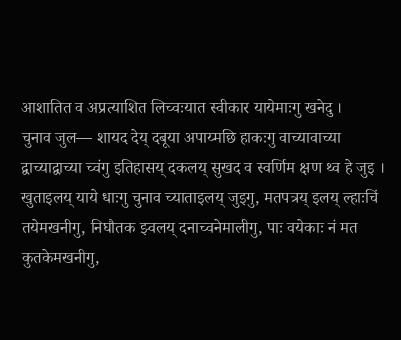आशातित व अप्रत्याशित लिच्वःयात स्वीकार यायेमाःगु खनेदु ।
चुनाव जुल— शायद देय् दबूया अपाय्मछि हाकःगु वाच्यावाच्या द्वाच्याद्वाच्या च्वंगु इतिहासय् दकलय् सुखद व स्वर्णिम क्षण थ्व हे जुइ ।
खुताइलय् याये धाःगु चुनाव च्याताइलय् जुइगु, मतपत्रय् इलय् ल्हाःचिं तयेमखनीगु, निघौतक झ्वलय् दनाच्वनेमालीगु, पाः वयेकाः नं मत कुतकेमखनीगु,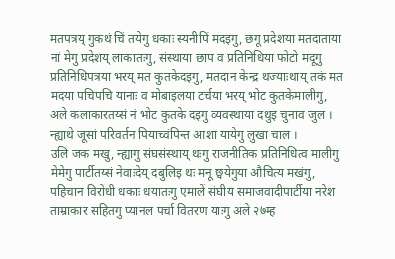मतपत्रय् गुकथं चिं तयेगु धकाः स्यनीपिं मदइगु, छगू प्रदेशया मतदाताया नां मेगु प्रदेशय् लाकातःगु, संस्थाया छाप व प्रतिनिधिया फोटो मदूगु प्रतिनिधिपत्रया भरय् मत कुतकेदइगु, मतदान केन्द्र थज्याःथाय् तकं मत मदया पचिपचि यानाः व मोबाइलया टर्चया भरय् भोट कुतकेमालीगु, अले कलाकारतय्सं नं भोट कुतके दइगु व्यवस्थाया दथुइ चुनाव जुल । न्ह्याथे जूसां परिवर्तन पियाच्वंपिन्त आशा यायेगु लुखा चाल ।
उलि जक मखु, न्ह्यागु संघसंस्थाय् थःगु राजनीतिक प्रतिनिधित्व मालीगु मेमेगु पार्टीतय्सं नेवाःदेय् दबुलिइ थः मनू छ्वयेगुया औचित्य मखंगु, पहिचान विरोधी धकाः धयातःगु एमालें संघीय समाजवादीपार्टीया नरेश ताम्राकार सहितगु प्यानल पर्चा वितरण याःगु अले २७म्ह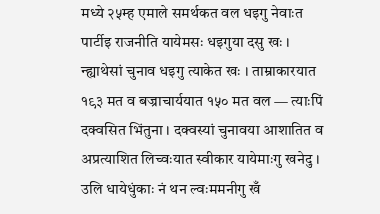मध्ये २५म्ह एमाले समर्थकत वल धइगु नेवाःत पार्टीइ राजनीति यायेमसः धइगुया दसु खः ।
न्ह्याथेसां चुनाव धइगु त्याकेत खः । ताम्राकारयात १९३ मत व बज्राचार्ययात १५० मत वल — त्याःपिं दक्वसित भिंतुना । दक्वस्यां चुनावया आशातित व अप्रत्याशित लिच्वःयात स्वीकार यायेमाःगु खनेदु ।
उलि धायेधुंकाः नं थन ल्वःममनीगु खँ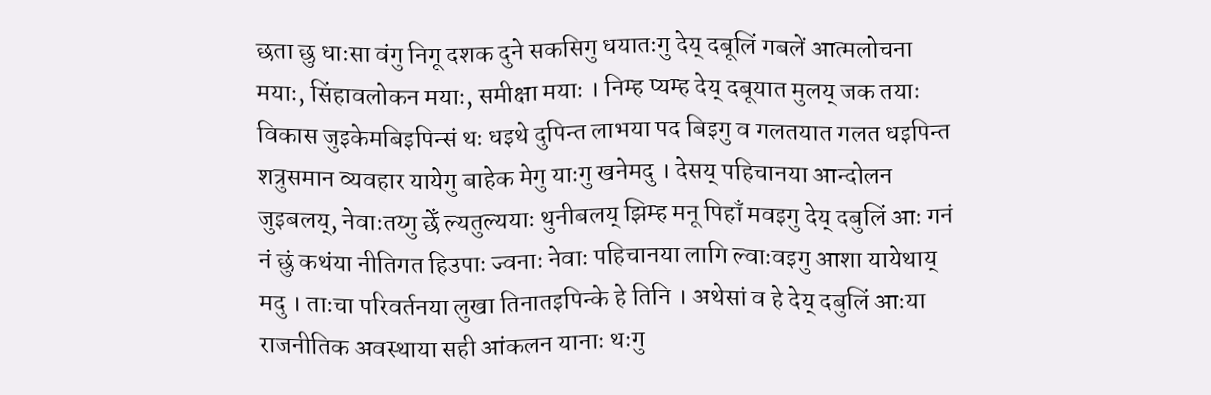छता छु धाःसा वंगु निगू दशक दुने सकसिगु धयातःगु देय् दबूलिं गबलें आत्मलोचना मयाः, सिंहावलोकन मयाः, समीक्षा मयाः । निम्ह प्यम्ह देय् दबूयात मुलय् जक तयाः विकास जुइकेमबिइपिन्सं थः धइथे दुपिन्त लाभया पद बिइगु व गलतयात गलत धइपिन्त शत्रुसमान व्यवहार यायेगु बाहेक मेगु याःगु खनेमदु । देसय् पहिचानया आन्दोलन जुइबलय्, नेवाःतय्गु छेँ ल्यतुल्ययाः थुनीबलय् झिम्ह मनू पिहाँ मवइगु देय् दबुलिं आः गनं नं छुं कथंया नीतिगत हिउपाः ज्वनाः नेवाः पहिचानया लागि ल्वाःवइगु आशा यायेथाय् मदु । ताःचा परिवर्तनया लुखा तिनातइपिन्के हे तिनि । अथेसां व हे देय् दबुलिं आःया राजनीतिक अवस्थाया सही आंकलन यानाः थःगु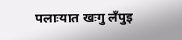पलाःयात खःगु लँपुइ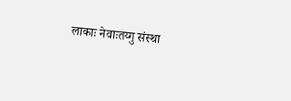लाकाः नेवाःतय्गु संस्था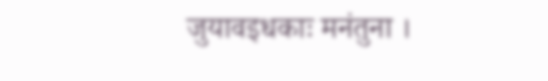जुयावइधकाः मनंतुना ।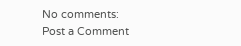No comments:
Post a Comment